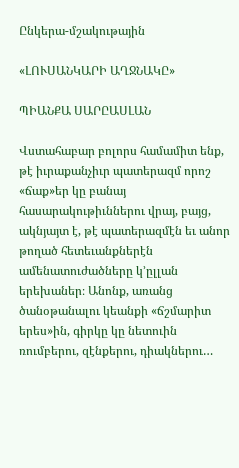Ընկերա-մշակութային

«ԼՈՒՍԱՆԿԱՐԻ ԱՂՋՆԱԿԸ»

ՊԻԱՆՔԱ ՍԱՐԸԱՍԼԱՆ

Վստահաբար բոլորս համամիտ ենք, թէ իւրաքանչիւր պատերազմ որոշ «ճաք»եր կը բանայ հասարակութիւններու վրայ, բայց, ակնյայտ է, թէ պատերազմէն եւ անոր թողած հետեւանքներէն ամենատուժածները կ՚ըլլան երեխաներ։ Անոնք, առանց ծանօթանալու կեանքի «ճշմարիտ երես»ին, գիրկը կը նետուին ռումբերու, զէնքերու, դիակներու…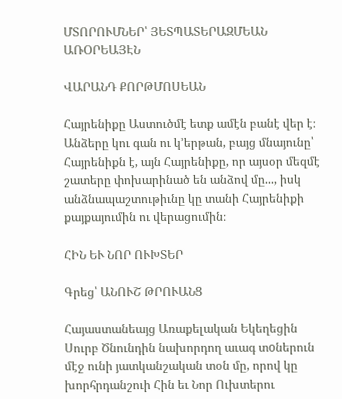ՄՏՈՐՈՒՄՆԵՐ՝ ՅԵՏՊԱՏԵՐԱԶՄԵԱՆ ԱՌՕՐԵԱՅԷՆ

ՎԱՐԱՆԴ ՔՈՐԹՄՈՍԵԱՆ

Հայրենիքը Աստուծմէ ետք ամէն բանէ վեր է։ Անձերը կու գան ու կ՚երթան, բայց մնայունը՝ Հայրենիքն է, այն Հայրենիքը, որ այսօր մեզմէ շատերը փոխարինած են անձով մը..., իսկ անձնապաշտութիւնը կը տանի Հայրենիքի քայքայումին ու վերացումին։

ՀԻՆ ԵՒ ՆՈՐ ՈՒԽՏԵՐ

Գրեց՝ ԱՆՈՒՇ ԹՐՈՒԱՆՑ

Հայաստանեայց Առաքելական Եկեղեցին Սուրբ Ծնունդին նախորդող աւագ տoներուն մէջ ունի յատկանշական տօն մը, որով կը խորհրդանշուի Հին եւ Նոր Ուխտերու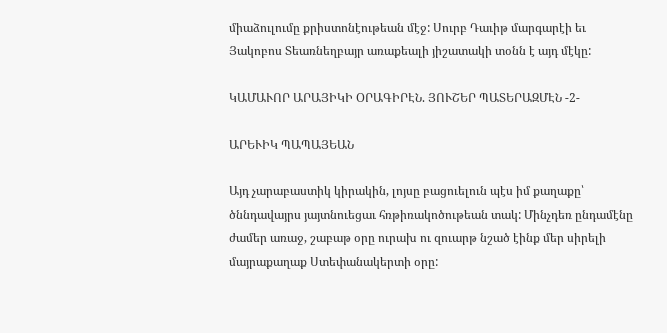միաձուլումը քրիստոնէութեան մէջ: Սուրբ Դաւիթ մարգարէի եւ Յակոբոս Տեառնեղբայր առաքեալի յիշատակի տօնն է այդ մէկը:

ԿԱՄԱՒՈՐ ԱՐԱՅԻԿԻ ՕՐԱԳԻՐԷՆ. ՅՈՒՇԵՐ ՊԱՏԵՐԱԶՄԷՆ -2-

ԱՐԵՒԻԿ ՊԱՊԱՅԵԱՆ

Այդ չարաբաստիկ կիրակին, լոյսը բացուելուն պէս իմ քաղաքը՝ ծննդավայրս յայտնուեցաւ հռթիռակոծութեան տակ: Մինչդեռ ընդամէնը ժամեր առաջ, շաբաթ օրը ուրախ ու զուարթ նշած էինք մեր սիրելի մայրաքաղաք Ստեփանակերտի օրը: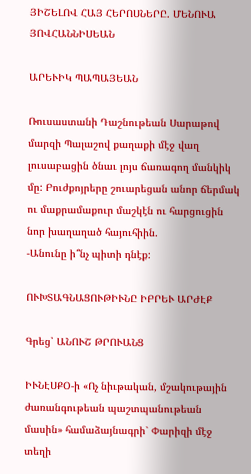ՅԻՇԵԼՈՎ ՀԱՅ ՀԵՐՈՍՆԵՐԸ. ՄԵՆՈՒԱ ՅՈՎՀԱՆՆԻՍԵԱՆ

ԱՐԵՒԻԿ ՊԱՊԱՅԵԱՆ

Ռուսաստանի Դաշնութեան Սարաթով մարզի Պալաշով քաղաքի մէջ վաղ լուսաբացին ծնաւ լոյս ճառագող մանկիկ մը: Բուժքոյրերը շուարեցան անոր ճերմակ ու մաքրամաքուր մաշկէն ու հարցուցին նոր խաղաղած հայուհիին.
-Անունը ի՞նչ պիտի դնէք:

ՈՒԽՏԱԳՆԱՑՈՒԹԻՒՆԸ ԻԲՐԵՒ ԱՐԺԷՔ

Գրեց՝ ԱՆՈՒՇ ԹՐՈՒԱՆՑ

ԻՒՆԷՍՔՕ-ի «Ոչ նիւթական, մշակութային ժառանգութեան պաշտպանութեան մասին» համաձայնագրի` Փարիզի մէջ տեղի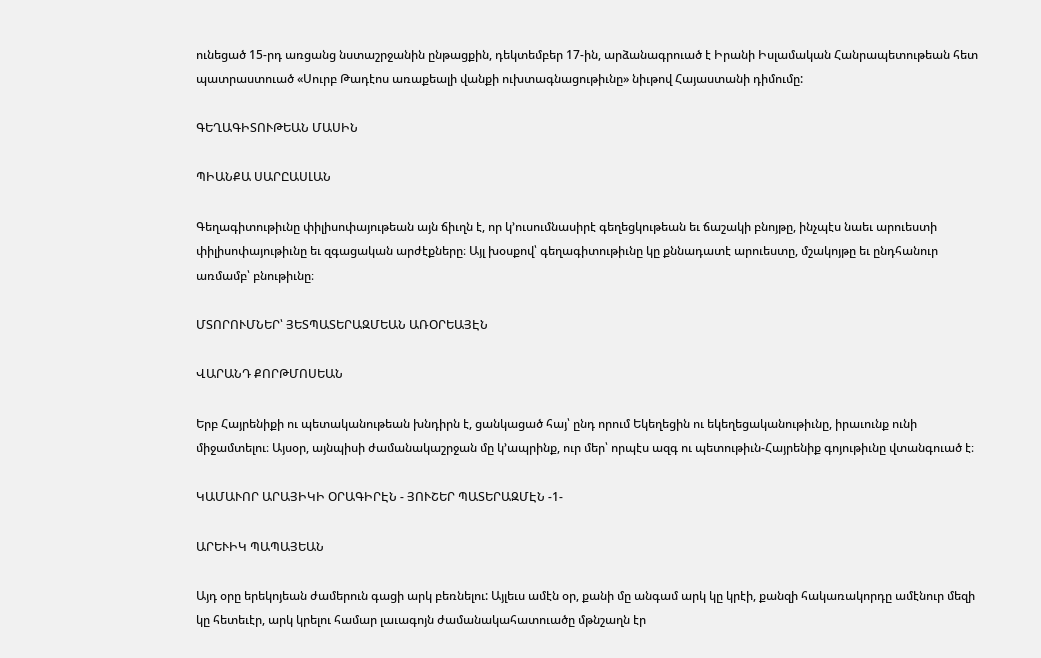ունեցած 15-րդ առցանց նստաշրջանին ընթացքին, դեկտեմբեր 17-ին, արձանագրուած է Իրանի Իսլամական Հանրապետութեան հետ պատրաստուած «Սուրբ Թադէոս առաքեալի վանքի ուխտագնացութիւնը» նիւթով Հայաստանի դիմումը:

ԳԵՂԱԳԻՏՈՒԹԵԱՆ ՄԱՍԻՆ

ՊԻԱՆՔԱ ՍԱՐԸԱՍԼԱՆ

Գեղագիտութիւնը փիլիսոփայութեան այն ճիւղն է, որ կ՚ուսումնասիրէ գեղեցկութեան եւ ճաշակի բնոյթը, ինչպէս նաեւ արուեստի փիլիսոփայութիւնը եւ զգացական արժէքները։ Այլ խօսքով՝ գեղագիտութիւնը կը քննադատէ արուեստը, մշակոյթը եւ ընդհանուր առմամբ՝ բնութիւնը։

ՄՏՈՐՈՒՄՆԵՐ՝ ՅԵՏՊԱՏԵՐԱԶՄԵԱՆ ԱՌՕՐԵԱՅԷՆ

ՎԱՐԱՆԴ ՔՈՐԹՄՈՍԵԱՆ

Երբ Հայրենիքի ու պետականութեան խնդիրն է, ցանկացած հայ՝ ընդ որում Եկեղեցին ու եկեղեցականութիւնը, իրաւունք ունի միջամտելու։ Այսօր, այնպիսի ժամանակաշրջան մը կ՚ապրինք, ուր մեր՝ որպէս ազգ ու պետութիւն-Հայրենիք գոյութիւնը վտանգուած է։

ԿԱՄԱՒՈՐ ԱՐԱՅԻԿԻ ՕՐԱԳԻՐԷՆ - ՅՈՒՇԵՐ ՊԱՏԵՐԱԶՄԷՆ -1-

ԱՐԵՒԻԿ ՊԱՊԱՅԵԱՆ

Այդ օրը երեկոյեան ժամերուն գացի արկ բեռնելու: Այլեւս ամէն օր, քանի մը անգամ արկ կը կրէի, քանզի հակառակորդը ամէնուր մեզի կը հետեւէր, արկ կրելու համար լաւագոյն ժամանակահատուածը մթնշաղն էր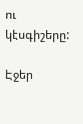ու կէսգիշերը:

Էջեր